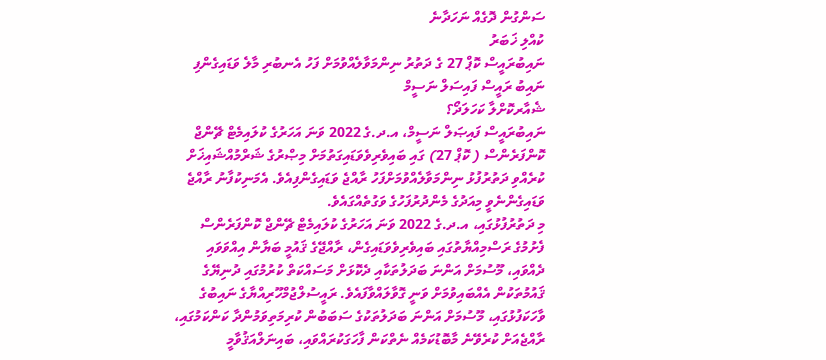ސަންގުން ދޮގެއް ނަހަދާނެ
ކުއްލި ޚަބަރު
ނައިބުރައީސް ކޮޕް 27 ގެ ދަތުރު ނިންމަވާލެއްވުމަށް ފަހު އެނބުރި މާލެ ވަޑައިގެންފި
ނައިބު ރައީސް ފައިސަލް ނަސީމް
ޝެއާރކޮށްލާ ކަހަލަދޯ؟
ނައިބުރައީސް ފައިޞަލް ނަސީމް، އ.ދ.ގެ 2022 ވަނަ އަހަރުގެ ކުލައިމެޓް ޗޭންޖް ކޮންފަރެންސް ( ކޮޕް 27) ގައި ބައިވެރިވެވަޑައިގަތުމަށް މިޞްރުގެ ޝަރްމުއްޝައިޚަށް ކުރެއްވި ދަތުރުފުޅު ނިންމަވާލެއްވުމަށްފަހު ރާއްޖެ ވަޑައިގެންފިއެވެ. އެމަނިކުފާނު ރާއްޖެ ވަޑައިގެންނެވީ މިއަދުގެ މެންދުރުފަހުގެ ވަގުތެއްގައެވެ.
މި ދަތުރުފުޅުގައި، އ.ދ.ގެ 2022 ވަނަ އަހަރުގެ ކުލައިމެޓް ޗޭންޖް ކޮންފަރެންސް ފެށުމުގެ ރަސްމިއްޔާތުގައި ބައިވެރިވެވަޑައިގެން، ރާއްޖޭގެ ޤައުމީ ބަޔާން އިއްވަވައި ދެއްވައި، މޫސުމަށް އަންނަ ބަދަލުތަކާއި ދެކޮޅަށް މަސައްކަތް ކުރުމުގައި ދުނިޔޭގެ ޤައުމުތަކުން އެއްބައިވުމަށް ވަނީ ގޮވާލައްވާފައެވެ. ރައީސުލްޖުމްހޫރިއްޔާގެ ނައިބުގެ ވާހަކަފުޅުގައި، މޫސުމަށް އަންނަ ބަދަލުތަކުގެ ސަބަބުން ކުރިމަތިވަމުންދާ ކަންކަމުގައި، ރާއްޖެއަށް ކުރެވޭނެ މާބޮޑުކަމެއް ނެތްކަން ފާހަގަކުރައްވައި، ބައިނަލްއަޤުވާމީ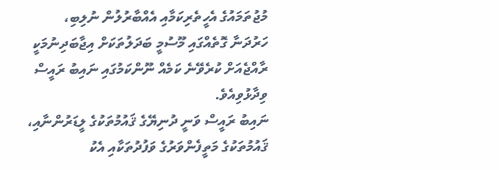މުޖުތަމައުގެ އެހީތެރިކަމާއި އެއްބާރުލުން ނުލިބި، ހަރުދަނާ ގޮތެއްގައި މޫސުމީ ބަދަލުތަކަށް އިޖާބަދިނުމަކީ ރާއްޖެއަށް ކުރެވޭނެ ކަމެއް ނޫންކަމުގައި ނައިބު ރައީސް ވިދާޅުވިއެވެ.
ނައިބު ރައީސް ވަނީ ދުނިޔޭގެ ޤައުމުތަކުގެ ލީޑަރުންނާއި، ޤައުމުތަކުގެ މަތީފެންވަރުގެ ވަފުދުތަކާއި އެކު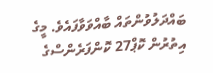ބައްދަލުވުންތައް ބާއްވަވާފައެވެ. މީގެ އިތުރުން ކޮޕް27 ކޮންފަރެންސްގެ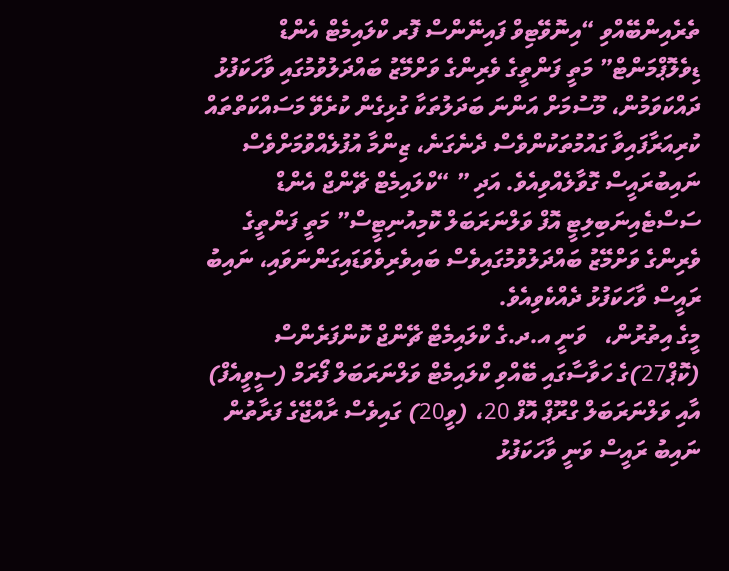ތެރެއިންބޭއްވި “އިނޮވޭޓިވް ފައިނޭންސް ފޮރ ކްލައިމެޓް އެންޑް ޑިވެލޮޕްމަންޓް” މަތީ ފަންތީގެ ވެރިންގެ ވަށްމޭޒު ބައްދަލުވުމުގައި ވާހަކަފުޅު ދައްކަވަމުން، މޫސުމަށް އަންނަ ބަދަލުތަކާ ގުޅިގެން ކުރެވޭ މަސައްކަތްތައް ކުރިއަރާފައިވާ ގައުމުތަކުންވެސް ދެނެގަނެ، ޒިންމާ އުފުލެއްވުމަށްވެސް ނައިބުރައީސް ގޮވާލެއްވިއެވެ. އަދި ” “ކްލައިމެޓް ޗޭންޖް އެންޑް ސަސްޓެއިނަބިލިޓީ އޮފް ވަލްނަރަބަލް ކޮމިއުނިޓީސް” މަތީ ފަންތީގެ ވެރިންގެ ވަށްމޭޒު ބައްދަލުވުމުގައިވެސް ބައިވެރިވެވަޑައިގަންނަވައި، ނައިބު ރައީސް ވާހަކަފުޅު ދެއްކެވިއެވެ.
މީގެ އިތުރުން،   ވަނީ އ.ދ.ގެ ކްލައިމެޓް ޗޭންޖް ކޮންފަރެންސް (ކޮޕް27)ގެ ހަވާސާގައި ބޭއްވި ކްލައިމެޓް ވަލްނަރަބަލް ފޯރަމް (ސީވީއެފް) އާއި ވަލްނަރަބަލް ގްރޫޕް އޮފް 20، (ވީ20) ގައިވެސް ރާއްޖޭގެ ފަރާތުން  ނައިބު ރައީސް ވަނީ ވާހަކަފުޅު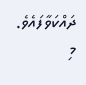ދައްކަވާފައެވެ.
މި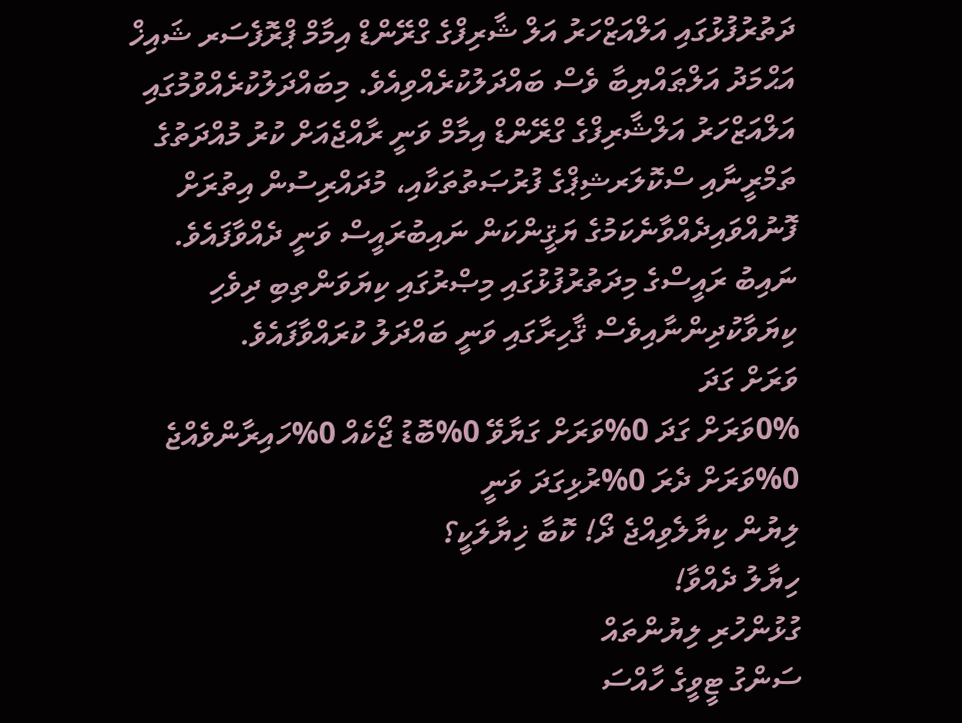ދަތުރުފުޅުގައި އަލްއަޒްހަރު އަލް ޝާރިފްގެ ގްރޭންޑް އިމާމް ޕްރޮފެސަރ ޝައިޚް އަޙްމަދު އަލްޠައްޔިބާ ވެސް ބައްދަލުކުރެއްވިއެވެ. މިބައްދަލުކުރެއްވުމުގައި އަލްއަޒްހަރު އަލްޝާރިފްގެ ގްރޭންޑް އިމާމް ވަނީ ރާއްޖެއަށް ކުރު މުއްދަތުގެ ތަމްރީނާއި ސްކޮލަރޝިޕްގެ ފުރުޞަތުތަކާއި، މުދައްރިސުން އިތުރަށް ފޮނުއްވައިދެއްވާނެކަމުގެ ޔަޤީންކަން ނައިބުރައީސް ވަނީ ދެއްވާފައެވެ.
ނައިބު ރައީސްގެ މިދަތުރުފުޅުގައި މިޞްރުގައި ކިޔަވަންތިބި ދިވެހި ކިޔަވާކުދިންނާއިވެސް ޤާހިރާގައި ވަނީ ބައްދަލު ކުރައްވާފައެވެ.
ވަރަށް ގަދަ
0%ވަރަށް ގަދަ 0%ވަރަށް ގަޔާވޭ 0%ބޮޑު ޖޯކެއް 0%ހައިރާންވެއްޖެ 0%ވަރަށް ދެރަ 0%ރުޅިގަދަ ވަނީ
ލިޔުން ކިޔާލެވިއްޖެ ދޯ! ކޮބާ ޚިޔާލަކީ؟
ހިޔާލު ދެއްވާ!
ގުޅުންހުރި ލިޔުންތައް
ސަންގު ޓީވީގެ ހާއްސަ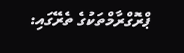ޕްރޮގްރާމްތަކުގެ ތެރޭގައި: